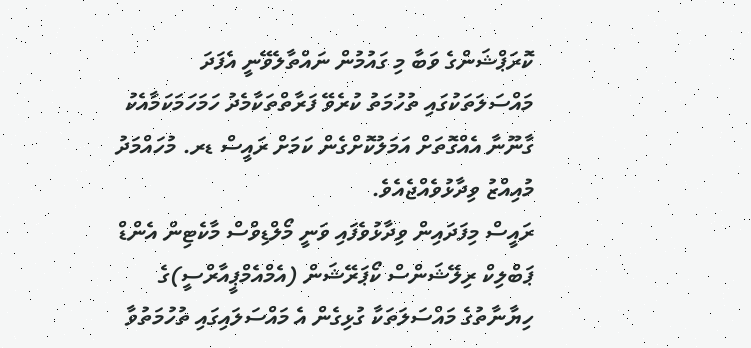ކޮރަޕްޝަންގެ ވަބާ މި ގައުމުން ނައްތާލެވޭނީ އެފަދަ މައްސަލަތަކުގައި ތުހުމަތު ކުރެވޭ ފަރާތްތަކާމެދު ހަމަހަމަކަމާއެކު ގާނޫނާ އެއްގޮތަށް އަމަލުކޮށްގެން ކަމަށް ރައީސް ޑރ. މުހައްމަދު މުއިއްޒު ވިދާޅުވެއްޖެއެވެ.
ރައީސް މިފަދައިން ވިދާޅުވެފައި ވަނީ މޯލްޑިވްސް މާކެޓިން އެންޑް ޕަބްލިކް ރިލޭޝަންސް ކޯޕަރޭޝަން (އެމްއެމްޕީއާރްސީ)ގެ ހިޔާނާތުގެ މައްސަލަތަކާ ގުޅިގެން އެ މައްސަލައިގައި ތުހުމަތުވާ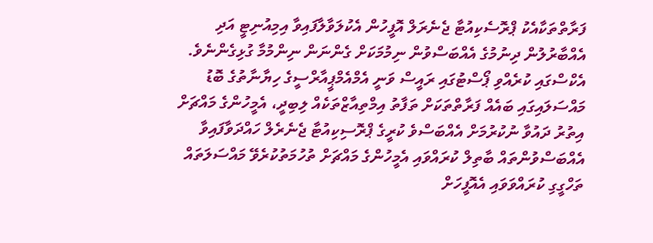ފަރާތްތަކާއެކު ޕްރޮސެކިއުޓާ ޖެނެރަލް އޮފީހުން އެކުލަވާލާފައިވާ އިމިއުނިޓީ އަދި އެއްބާރުލުން ދިނުމުގެ އެއްބަސްވުން ނިމުމަކަށް ގެންނަން ނިންމުމާ ގުޅިގެންނެވެ.
އެކްސްގައި ކުރެއްވި ޕޯސްޓުގައި ރައީސް ވަނީ އެމްއެމްޕީއާރްސީގެ ހިޔާނާތުގެ ބޮޑު މައްސަލައިގައި ބައެއް ފަރާތްތަކަށް ތަފާތު އިމްތިއާޒްތަކެއް ލިބިދީ، އެމީހުންގެ މައްޗަށް އިތުރު ދައުވާ ނުކުރުމަށް އެއްބަސްވެ ކުރީގެ ޕްރޮސިކިއުޓާ ޖެނެރެލް ހައްދަވާފައިވާ އެއްބަސްވުންތައް ބާތިލް ކުރައްވައި އެމީހުންގެ މައްޗަށް ތުހުމަތުކުރެވޭ މައްސަލަތައް ތަހްގީގި ކުރައްވަވައި އެއޮފީހަށް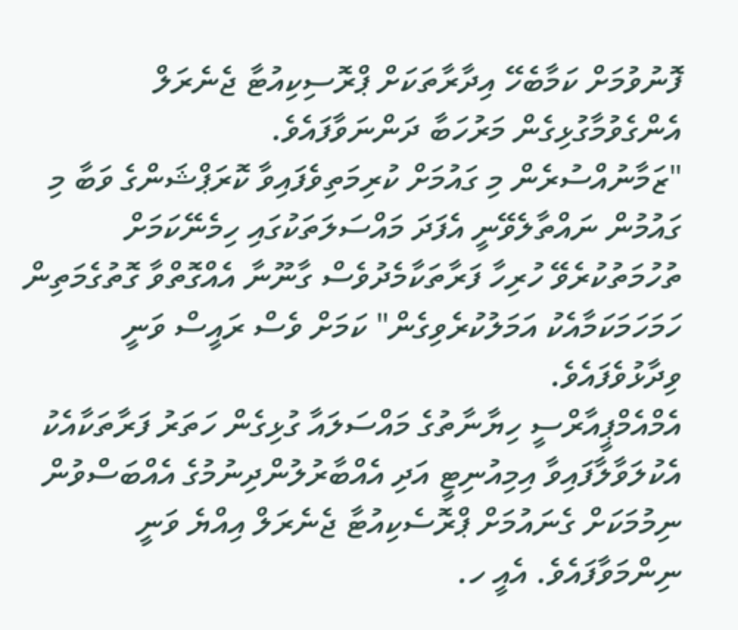ފޮނުވުމަށް ކަމާބެހޭ އިދާރާތަކަށް ޕްރޮސިކިއުޓާ ޖެނެރަލް އެންގެވުމާގުޅިގެން މަރުހަބާ ދަންނަވާފައެވެ.
"ޒަމާނުއްސުރެން މި ގައުމަށް ކުރިމަތިވެފައިވާ ކޮރަޕްޝަންގެ ވަބާ މި ގައުމުން ނައްތާލެވޭނީ އެފަދަ މައްސަލަތަކުގައި ހިމެނޭކަމަށް ތުހުމަތުކުރެވޭ ހުރިހާ ފަރާތަކާމެދުވެސް ގާނޫނާ އެއްގޮތްވާ ގޮތުގެމަތިން ހަމަހަމަކަމާއެކު އަމަލުކުރެވިގެން" ކަމަށް ވެސް ރައީސް ވަނީ ވިދާޅުވެފައެވެ.
އެމްއެމްޕީއާރްސީ ހިޔާނާތުގެ މައްސަލައާ ގުޅިގެން ހަތަރު ފަރާތަކާއެކު އެކުލަވާލާފައިވާ އިމިއުނިޓީ އަދި އެއްބާރުލުންދިނުމުގެ އެއްބަސްވުން ނިމުމަކަށް ގެނައުމަށް ޕްރޮސެކިއުޓާ ޖެނެރަލް އިއްޔެ ވަނީ ނިންމަވާފައެވެ. އެއީ ހ.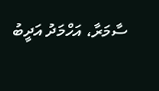ސާމަރާ، އަހްމަދު އަދީބު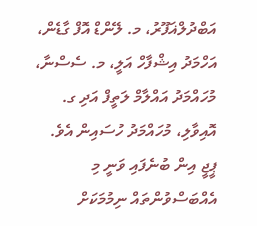އަބްދުލްޣަފޫރު، މ. ލޭންޑް އޮފް ގާޑެން، އަހްމަދު އިޝްފާހް އަލީ، މ. ސެސްނާ، މުހައްމަދު އައްލާމް ލަތީފް އަދި ގ. އޮއިވާލި، މުހައްމަދު ހުސައިން އެވެ.
ޕީޖީ އިން ބުނެފައި ވަނީ މި އެއްބަސްވުންތައް ނިމުމަކަށް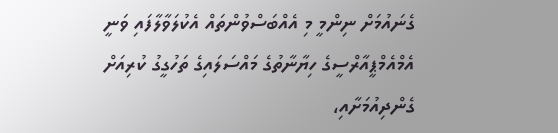ގެނައުމަށް ނިންމީ މި އެއްބަސްވުންތައް އެކުލަވާލާފައި ވަނީ އެމްއެމްޕީއާރްސީގެ ހިޔާނާތުގެ މައްސަލައިގެ ތަހުގީގު ކުރިއަށް ގެންދިއުމަށާއި،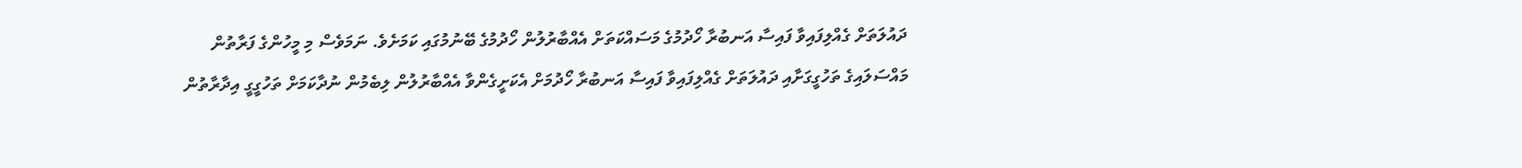ދައުލަތަށް ގެއްލިފައިވާ ފައިސާ އަނބުރާ ހޯދުމުގެ މަސައްކަތަށް އެއްބާރުލުން ހޯދުމުގެ ބޭނުމުގައި ކަމަށެވެ. ނަމަވެސް މި މީހުންގެ ފަރާތުން މައްސަލައިގެ ތަހުގީގަށާއި ދައުލަތަށް ގެއްލިފައިވާ ފައިސާ އަނބުރާ ހޯދުމަށް އެކަށީގެންވާ އެއްބާރުލުން ލިބެމުން ނުދާކަމަށް ތަހުގީގީ އިދާރާތުން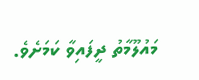މައުލޫމާތު ދީފައިވާ ކަމަށެވެ.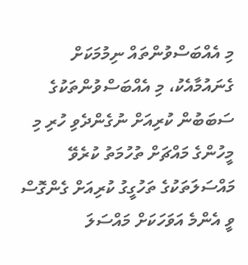މި އެއްބަސްވުންތައް ނިމުމަކަށް ގެނައުމާއެކު، މި އެއްބަސްވުންތަކުގެ ސަބަބުން ކުރިއަށް ނުގެންދެވި ހުރި މި މީހުންގެ މައްޗަށް ތުހުމަތު ކުރެވޭ މައްސަލަތަކުގެ ތަހުގީގު ކުރިއަށް ގެންގޮސް ވީ އެންމެ އަވަހަކަށް މައްސަލަ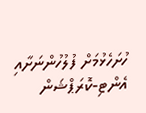ހުށަހެޅުމަށް ފުލުހުންނަށާއި އެންޓި-ކޮރަޕްޝަން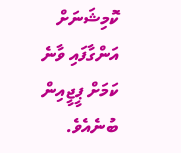ކޮމިޝަނަށް އަންގާފައި ވާނެ ކަމަށް ޕީޖީއިން ބުނެއެވެ.